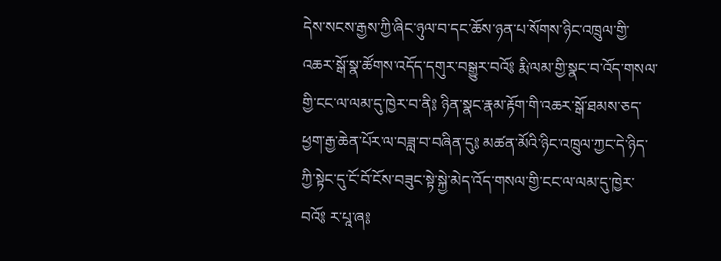དེས་སངས་རྒྱས་ཀྱི་ཞིང་ཉུལ་བ་དང་ཆོས་ཉན་པ་སོགས་ཉིང་འཁྲུལ་གྱི་འཆར་སྒོ་སྣ་ཚོགས་འདོད་དགུར་བསྒྱུར་བའོ༔ རྨི་ལམ་གྱི་སྣང་བ་འོད་གསལ་གྱི་ངང་ལ་ལམ་དུ་ཁྱེར་བ་ནི༔ ཉིན་སྣང་རྣམ་རྟོག་གི་འཆར་སྒོ་ཐམས་ཅད་ཕྱག་རྒྱ་ཆེན་པོར་ལ་བཟླ་བ་བཞིན་དུ༔ མཚན་མོའི་ཉིང་འཁྲུལ་ཀྱང་དེ་ཉིད་ཀྱི་སྟེང་དུ་ངོ་བོ་ངོས་བཟུང་སྟེ་སྐྱེ་མེད་འོད་གསལ་གྱི་ངང་ལ་ལམ་དུ་ཁྱེར་བའོ༔ ར་པཱ་ཞ༔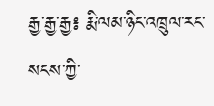རྒྱ་རྒྱ་རྒྱ༔ རྨི་ལམ་ཉིང་འཁྲུལ་རང་སངས་ཀྱི་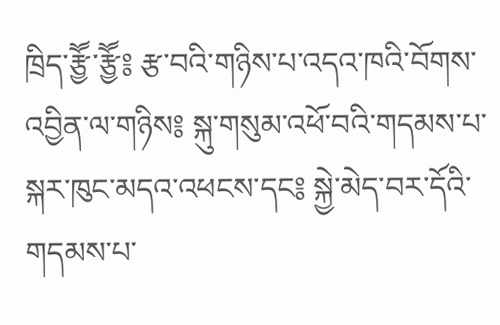ཁྲིད་རྩྱཽ་རྩྱཽ༔ རྩ་བའི་གཉིས་པ་འདའ་ཁའི་བོགས་འབྱིན་ལ་གཉིས༔ སྐུ་གསུམ་འཕོ་བའི་གདམས་པ་སྐར་ཁུང་མདའ་འཕངས་དང༔ སྐྱེ་མེད་བར་དོའི་གདམས་པ་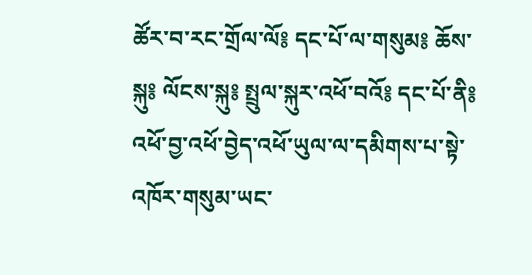ཚོར་བ་རང་གྲོལ་ལོ༔ དང་པོ་ལ་གསུམ༔ ཆོས་སྐུ༔ ལོངས་སྐུ༔ སྤྲུལ་སྐུར་འཕོ་བའོ༔ དང་པོ་ནི༔ འཕོ་བྱ་འཕོ་བྱེད་འཕོ་ཡུལ་ལ་དམིགས་པ་སྟེ་འཁོར་གསུམ་ཡང་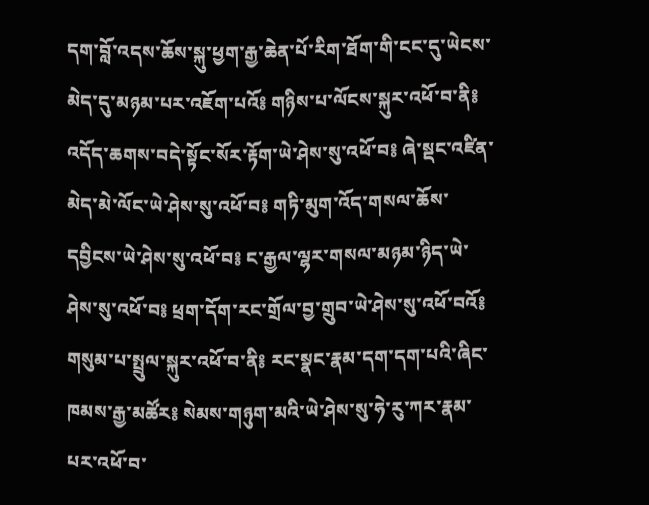དག་བློ་འདས་ཆོས་སྐུ་ཕྱག་རྒྱ་ཆེན་པོ་རིག་ཐོག་གི་ངང་དུ་ཡེངས་མེད་དུ་མཉམ་པར་འཇོག་པའོ༔ གཉིས་པ་ལོངས་སྐུར་འཕོ་བ་ནི༔ འདོད་ཆགས་བདེ་སྟོང་སོར་རྟོག་ཡེ་ཤེས་སུ་འཕོ་བ༔ ཞེ་སྡང་འཛིན་མེད་མེ་ལོང་ཡེ་ཤེས་སུ་འཕོ་བ༔ གཏི་མུག་འོད་གསལ་ཆོས་དབྱིངས་ཡེ་ཤེས་སུ་འཕོ་བ༔ ང་རྒྱལ་ལྷར་གསལ་མཉམ་ཉིད་ཡེ་ཤེས་སུ་འཕོ་བ༔ ཕྲག་དོག་རང་གྲོལ་བྱ་གྲུབ་ཡེ་ཤེས་སུ་འཕོ་བའོ༔ གསུམ་པ་སྤྲུལ་སྐུར་འཕོ་བ་ནི༔ རང་སྣང་རྣམ་དག་དག་པའི་ཞིང་ཁམས་རྒྱ་མཚོར༔ སེམས་གཉུག་མའི་ཡེ་ཤེས་སུ་ཧེ་རུ་ཀར་རྣམ་པར་འཕོ་བ་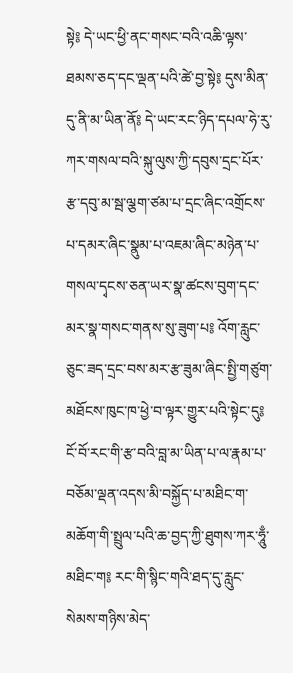སྟེ༔ དེ་ཡང་ཕྱི་ནང་གསང་བའི་འཆི་ལྟས་ཐམས་ཅད་དང་ལྡན་པའི་ཚེ་བྱ་སྟེ༔ དུས་མིན་དུ་ནི་མ་ཡིན་ནོ༔ དེ་ཡང་རང་ཉིད་དཔལ་ཧེ་རུ་ཀར་གསལ་བའི་སྐུ་ལུས་ཀྱི་དབུས་དྲང་པོར་རྩ་དབུ་མ་སྦ་ལྕག་ཙམ་པ་དྲང་ཞིང་འགྲོངས་པ་དམར་ཞིང་སྣུམ་པ་འཇམ་ཞིང་མཉེན་པ་གསལ་དྭངས་ཅན་ཡར་སྣ་ཚངས་བུག་དང་མར་སྣ་གསང་གནས་སུ་ཟུག་པ༔ འོག་རླུང་ཅུང་ཟད་དྲང་བས་མར་རྩ་ཟུམ་ཞིང་སྤྱི་གཙུག་མཐོངས་ཁུང་ཁ་ཕྱེ་བ་ལྟར་གྱུར་པའི་སྟེང་དུ༔ ངོ་བོ་རང་གི་རྩ་བའི་བླ་མ་ཡིན་པ་ལ་རྣམ་པ་བཅོམ་ལྡན་འདས་མི་བསྐྱོད་པ་མཐིང་ག་མཆོག་གི་སྤྲུལ་པའི་ཆ་བྱད་ཀྱི་ཐུགས་ཀར་ཧཱུྃ་མཐིང་ག༔ རང་གི་སྙིང་གའི་ཐད་དུ་རླུང་སེམས་གཉིས་མེད་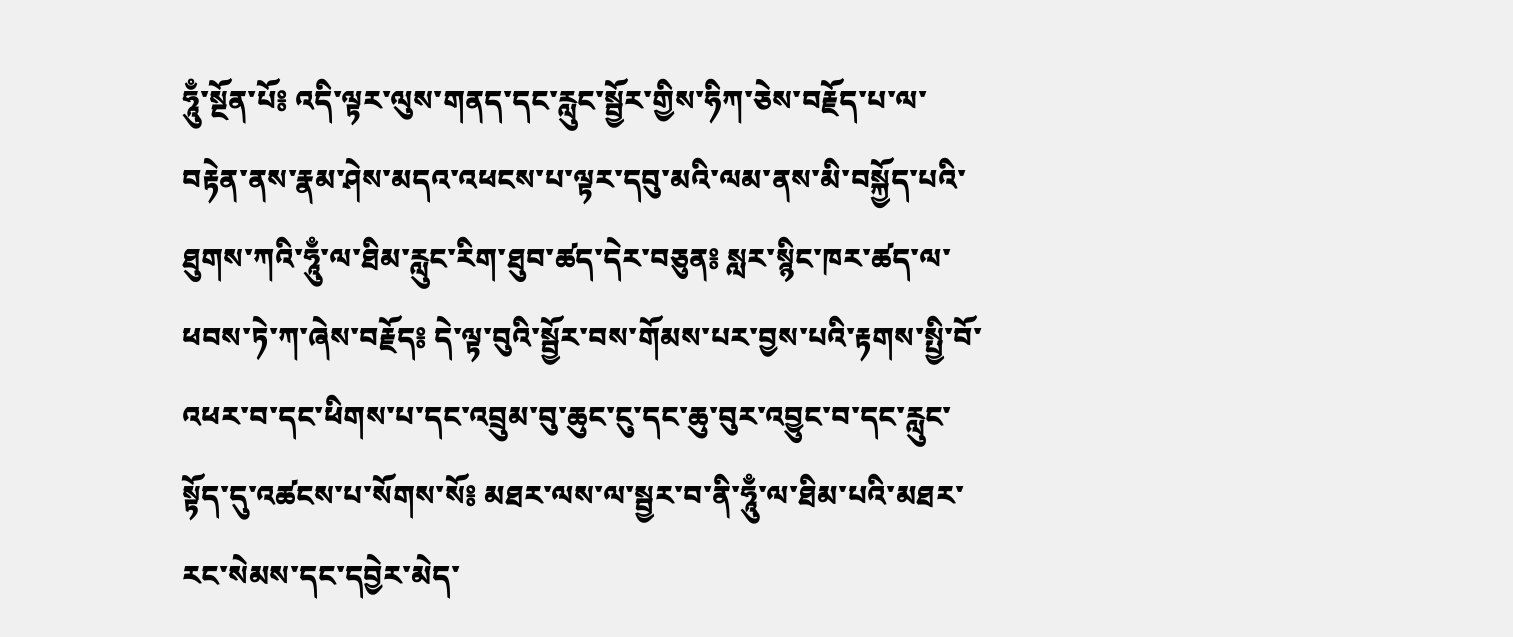ཧཱུྃ་སྔོན་པོ༔ འདི་ལྟར་ལུས་གནད་དང་རླུང་སྦྱོར་གྱིས་ཧིཀ་ཅེས་བརྗོད་པ་ལ་བརྟེན་ནས་རྣམ་ཤེས་མདའ་འཕངས་པ་ལྟར་དབུ་མའི་ལམ་ནས་མི་བསྐྱོད་པའི་ཐུགས་ཀའི་ཧཱུྃ་ལ་ཐིམ་རླུང་རིག་ཐུབ་ཚད་དེར་བཅུན༔ སླར་སྙིང་ཁར་ཚད་ལ་ཕབས་ཏེ་ཀ་ཞེས་བརྗོད༔ དེ་ལྟ་བུའི་སྦྱོར་བས་གོམས་པར་བྱས་པའི་རྟགས་སྤྱི་བོ་འཕར་བ་དང་ཕིགས་པ་དང་འབྲུམ་བུ་ཆུང་ངུ་དང་ཆུ་བུར་འབྱུང་བ་དང་རླུང་སྟོད་དུ་འཚངས་པ་སོགས་སོ༔ མཐར་ལས་ལ་སྦྱར་བ་ནི་ཧཱུྃ་ལ་ཐིམ་པའི་མཐར་རང་སེམས་དང་དབྱེར་མེད་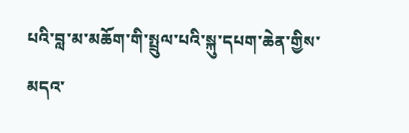པའི་བླ་མ་མཆོག་གི་སྤྲུལ་པའི་སྐུ་དཔག་ཆེན་གྱིས་མདའ་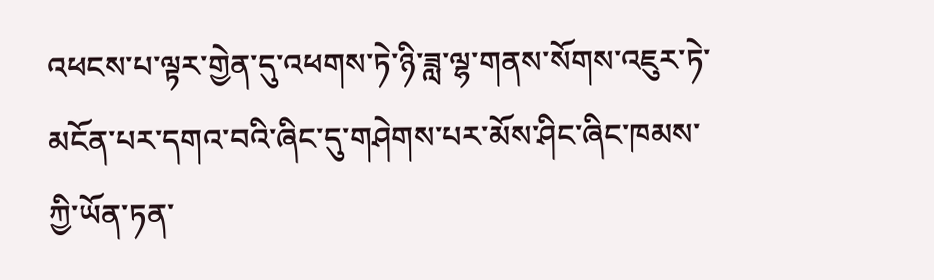འཕངས་པ་ལྟར་གྱེན་དུ་འཕགས་ཏེ་ཉི་ཟླ་ལྷ་གནས་སོགས་འཇུར་ཏེ་མངོན་པར་དགའ་བའི་ཞིང་དུ་གཤེགས་པར་མོས་ཤིང་ཞིང་ཁམས་ཀྱི་ཡོན་ཏན་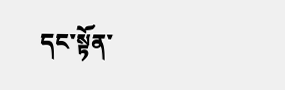དང་སྟོན་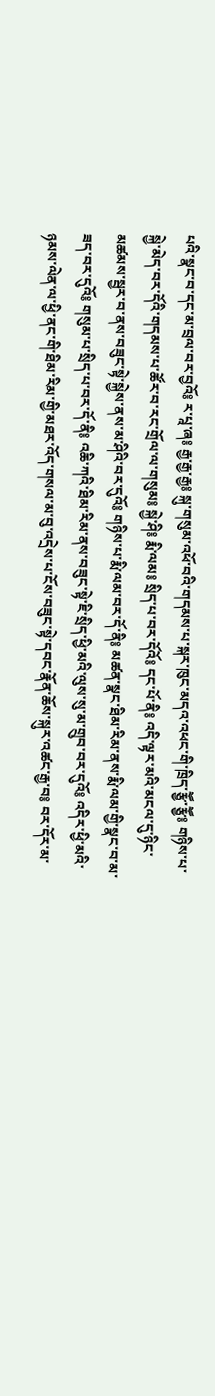པའི་སྣང་བ་དང་མ་བྲལ་བར་བྱའོ༔ ར་པཱ་ཞ༔ རྒྱ་རྒྱ་རྒྱ༔ སྐུ་གསུམ་འཕོ་བའི་གདམས་པ་སྐར་ཁུང་མདའ་འཕང་གི་ཁྲིད་རྩྱཽ་རྩྱཽ༔ གཉིས་པ་སྐྱེ་མེད་བར་དོའི་གདམས་པ་ཚོར་བ་རང་གྲོལ་ལ་གསུམ༔ སྐྱེ་ཤི༔ རྨི་ལམ༔ སྲིད་པ་བར་དོའོ༔ དང་པོ་ནི༔ འདི་ལྟར་མའི་མངལ་དུ་ཉིང་མཚམས་སྦྱར་བ་ནས་བཟུང་སྟེ་སྐྱེས་ནས་མ་ཤིའི་བར་དུའོ༔ གཉིས་པ་རྨི་ལམ་བར་དོ་ནི༔ མཚན་སྣང་ཐིམ་རིམ་ནས་རྨི་ལམ་གྱི་སྣང་བ་མ་ཟད་བར་དུའོ༔ གསུམ་པ་སྲིད་པ་བར་དོ་ནི༔ འཆི་ཀའི་ཐིམ་རིམ་ནས་བཟུང་སྟེ་ཇི་སྲིད་ཕྱི་མའི་ལུས་སུ་མ་གྲུབ་བར་དུའོ༔ འདིར་ཕྱི་མའི་ཉམས་ལེན་ལ་ཕྱི་ནང་གི་ཐིམ་རིམ་གྱི་མཐར་འོད་གསལ་མ་བུ་འདྲེས་པ་ངོས་བཟུང་སྟེ་དབང་རྣོན་ཆོས་སྐུར་འཚང་རྒྱ་བ༔ བར་དོར་མ་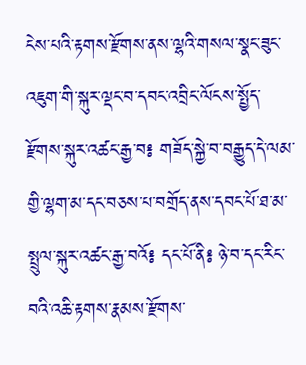ངེས་པའི་རྟགས་རྫོགས་ནས་ལྷའི་གསལ་སྣང་ཟུང་འཇུག་གི་སྐུར་ལྡང་བ་དབང་འབྲིང་ལོངས་སྤྱོད་རྫོགས་སྐུར་འཚང་རྒྱ་བ༔ གཟོད་སྐྱེ་བ་བརྒྱུད་དེ་ལམ་གྱི་ལྷག་མ་དང་བཅས་པ་བགྲོད་ནས་དབང་པོ་ཐ་མ་སྤྲུལ་སྐུར་འཚང་རྒྱ་བའོ༔ དང་པོ་ནི༔ ཉེ་བ་དང་རིང་བའི་འཆི་རྟགས་རྣམས་རྫོགས་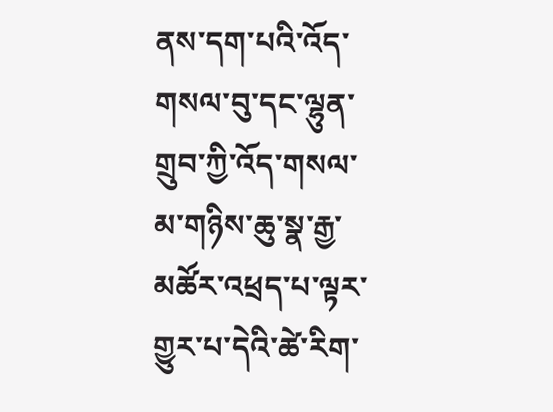ནས་དག་པའི་འོད་གསལ་བུ་དང་ལྷུན་གྲུབ་ཀྱི་འོད་གསལ་མ་གཉིས་ཆུ་སྣ་རྒྱ་མཚོར་འཕྲད་པ་ལྟར་གྱུར་པ་དེའི་ཚེ་རིག་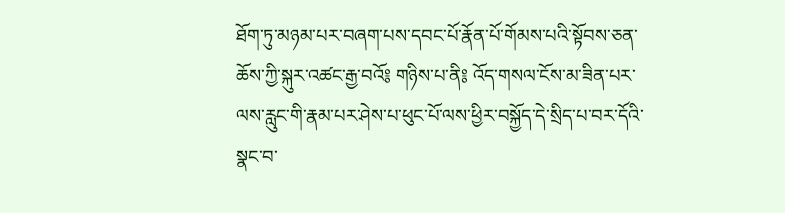ཐོག་ཏུ་མཉམ་པར་བཞག་པས་དབང་པོ་རྣོན་པོ་གོམས་པའི་སྟོབས་ཅན་ཆོས་ཀྱི་སྐུར་འཚང་རྒྱ་བའོ༔ གཉིས་པ་ནི༔ འོད་གསལ་ངོས་མ་ཟིན་པར་ལས་རླུང་གི་རྣམ་པར་ཤེས་པ་ཕུང་པོ་ལས་ཕྱིར་བསྐྱོད་དེ་སྲིད་པ་བར་དོའི་སྣང་བ་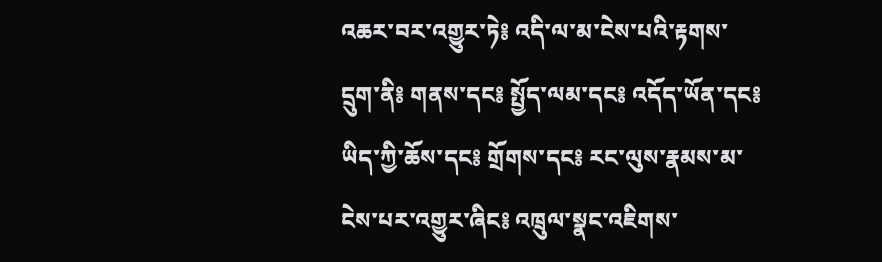འཆར་བར་འགྱུར་ཏེ༔ འདི་ལ་མ་ངེས་པའི་རྟགས་དྲུག་ནི༔ གནས་དང༔ སྤྱོད་ལམ་དང༔ འདོད་ཡོན་དང༔ ཡིད་ཀྱི་ཆོས་དང༔ གྲོགས་དང༔ རང་ལུས་རྣམས་མ་ངེས་པར་འགྱུར་ཞིང༔ འཁྲུལ་སྣང་འཇིགས་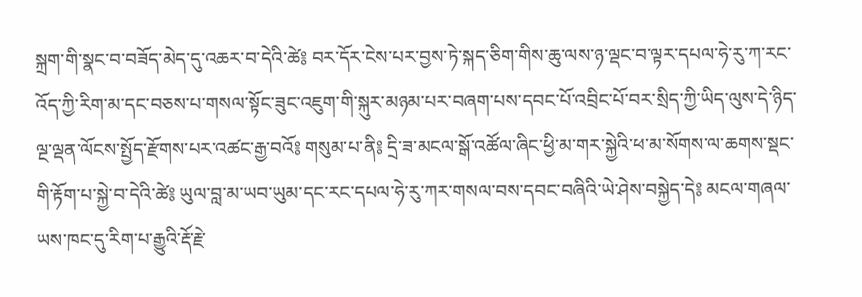སྐྲག་གི་སྣང་བ་བཟོད་མེད་དུ་འཆར་བ་དེའི་ཚེ༔ བར་དོར་ངེས་པར་བྱས་ཏེ་སྐད་ཅིག་གིས་ཆུ་ལས་ཉ་ལྡང་བ་ལྟར་དཔལ་ཧེ་རུ་ཀ་རང་འོད་ཀྱི་རིག་མ་དང་བཅས་པ་གསལ་སྟོང་ཟུང་འཇུག་གི་སྐུར་མཉམ་པར་བཞག་པས་དབང་པོ་འབྲིང་པོ་བར་སྲིད་ཀྱི་ཡིད་ལུས་དེ་ཉིད་ལྔ་ལྡན་ལོངས་སྤྱོད་རྫོགས་པར་འཚང་རྒྱ་བའོ༔ གསུམ་པ་ནི༔ དྲི་ཟ་མངལ་སྒོ་འཚོལ་ཞིང་ཕྱི་མ་གར་སྐྱེའི་ཕ་མ་སོགས་ལ་ཆགས་སྡང་གི་རྟོག་པ་སྐྱེ་བ་དེའི་ཚེ༔ ཡུལ་བླ་མ་ཡབ་ཡུམ་དང་རང་དཔལ་ཧེ་རུ་ཀར་གསལ་བས་དབང་བཞིའི་ཡེ་ཤེས་བསྐྱེད་དེ༔ མངལ་གཞལ་ཡས་ཁང་དུ་རིག་པ་རྒྱུའི་རྡོ་རྗེ་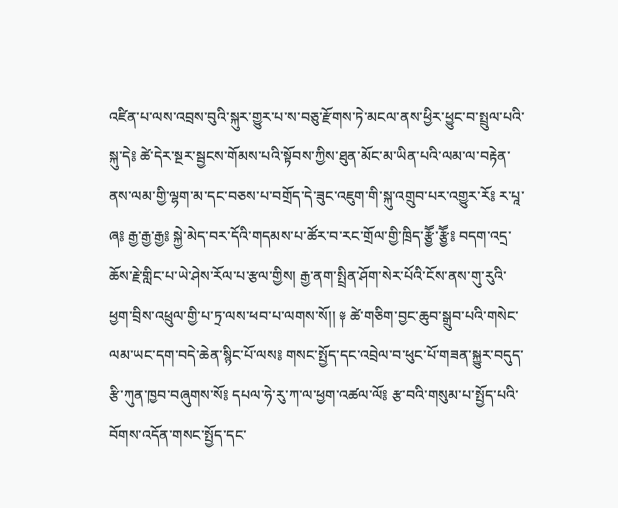འཛིན་པ་ལས་འབྲས་བུའི་སྐུར་གྱུར་པ་ས་བཅུ་རྫོགས་ཏེ་མངལ་ནས་ཕྱིར་ཕྱུང་བ་སྤྲུལ་པའི་སྐུ་དེ༔ ཚེ་དེར་སྔར་སྦྱངས་གོམས་པའི་སྟོབས་ཀྱིས་ཐུན་མོང་མ་ཡིན་པའི་ལམ་ལ་བརྟེན་ནས་ལམ་གྱི་ལྷག་མ་དང་བཅས་པ་བགྲོད་དེ་ཟུང་འཇུག་གི་སྐུ་འགྲུབ་པར་འགྱུར་རོ༔ ར་པཱ་ཞ༔ རྒྱ་རྒྱ་རྒྱ༔ སྐྱེ་མེད་བར་དོའི་གདམས་པ་ཚོར་བ་རང་གྲོལ་གྱི་ཁྲིད་རྩྱཽ་རྩྱཽ༔ བདག་འདྲ་ཆོས་རྗེ་གླིང་པ་ཡེ་ཤེས་རོལ་པ་རྩལ་གྱིས། རྒྱ་ནག་སྤྲིན་ཤོག་སེར་པོའི་ངོས་ནས་གུ་རུའི་ཕྱག་བྲིས་འཕྲུལ་གྱི་པ་ཏྲ་ལས་ཕབ་པ་ལགས་སོ།། ༈ ཚེ་གཅིག་བྱང་ཆུབ་སྒྲུབ་པའི་གསེང་ལམ་ཡང་དག་བདེ་ཆེན་སྙིང་པོ་ལས༔ གསང་སྤྱོད་དང་འབྲེལ་བ་ཕུང་པོ་གཟན་སྐྱུར་བདུད་རྩི་ཀུན་ཁྱབ་བཞུགས་སོ༔ དཔལ་ཧེ་རུ་ཀ་ལ་ཕྱག་འཚལ་ལོ༔ རྩ་བའི་གསུམ་པ་སྤྱོད་པའི་བོགས་འདོན་གསང་སྤྱོད་དང་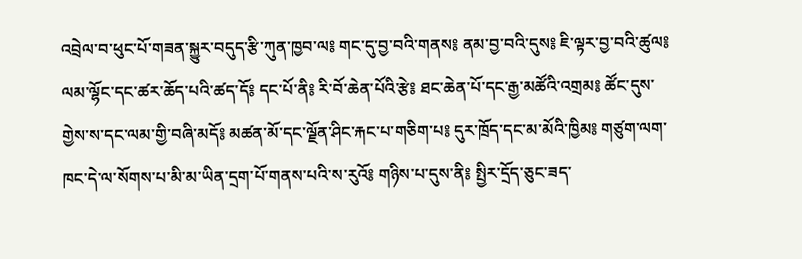འབྲེལ་བ་ཕུང་པོ་གཟན་སྐྱུར་བདུད་རྩི་ཀུན་ཁྱབ་ལ༔ གང་དུ་བྱ་བའི་གནས༔ ནམ་བྱ་བའི་དུས༔ ཇི་ལྟར་བྱ་བའི་ཚུལ༔ ལམ་ལྷོང་དང་ཚར་ཆོད་པའི་ཚད་དོ༔ དང་པོ་ནི༔ རི་བོ་ཆེན་པོའི་རྩེ༔ ཐང་ཆེན་པོ་དང་རྒྱ་མཚོའི་འགྲམ༔ ཚོང་དུས་གྱེས་ས་དང་ལམ་གྱི་བཞི་མདོ༔ མཚན་མོ་དང་ལྗོན་ཤིང་རྐང་པ་གཅིག་པ༔ དུར་ཁྲོད་དང་མ་མོའི་ཁྱིམ༔ གཙུག་ལག་ཁང་དེ་ལ་སོགས་པ་མི་མ་ཡིན་དྲག་པོ་གནས་པའི་ས་རུའོ༔ གཉིས་པ་དུས་ནི༔ སྤྱིར་དྲོད་ཅུང་ཟད་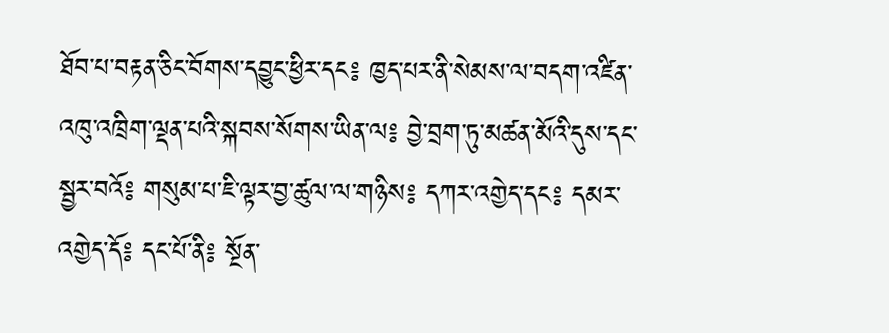ཐོབ་པ་བརྟན་ཅིང་བོགས་དབྱུང་ཕྱིར་དང༔ ཁྱད་པར་ནི་སེམས་ལ་བདག་འཛིན་འཁུ་འཁྲིག་ལྡན་པའི་སྐབས་སོགས་ཡིན་ལ༔ བྱེ་བྲག་ཏུ་མཚན་མོའི་དུས་དང་སྦྱར་བའོ༔ གསུམ་པ་ཇི་ལྟར་བྱ་ཚུལ་ལ་གཉིས༔ དཀར་འགྱེད་དང༔ དམར་འགྱེད་དོ༔ དང་པོ་ནི༔ སྔོན་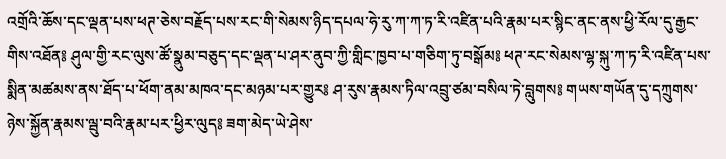འགྲོའི་ཆོས་དང་ལྡན་པས་ཕཊ་ཅེས་བརྗོད་པས་རང་གི་སེམས་ཉིད་དཔལ་ཧེ་རུ་ཀ་ཀ་ཏ་རི་འཛིན་པའི་རྣམ་པར་སྙིང་ནང་ནས་ཕྱི་རོལ་དུ་རྒྱང་གིས་འཐོན༔ ཤུལ་གྱི་རང་ལུས་ཚོ་སྣུམ་བཅུད་དང་ལྡན་པ་ཤར་ནུབ་ཀྱི་གླིང་ཁྱབ་པ་གཅིག་ཏུ་བསྒོམ༔ ཕཊ་རང་སེམས་ལྷ་སྐུ་ཀ་ཏ་རི་འཛིན་པས་སྨིན་མཚམས་ནས་ཐོད་པ་ཕོག་ནམ་མཁའ་དང་མཉམ་པར་གྱུར༔ ཤ་རུས་རྣམས་ཏིལ་འབྲུ་ཙམ་བསིལ་ཏེ་བླུགས༔ གཡས་གཡོན་དུ་དཀྲུགས་ཉེས་སྐྱོན་རྣམས་ལྦུ་བའི་རྣམ་པར་ཕྱིར་ལུད༔ ཟག་མེད་ཡེ་ཤེས་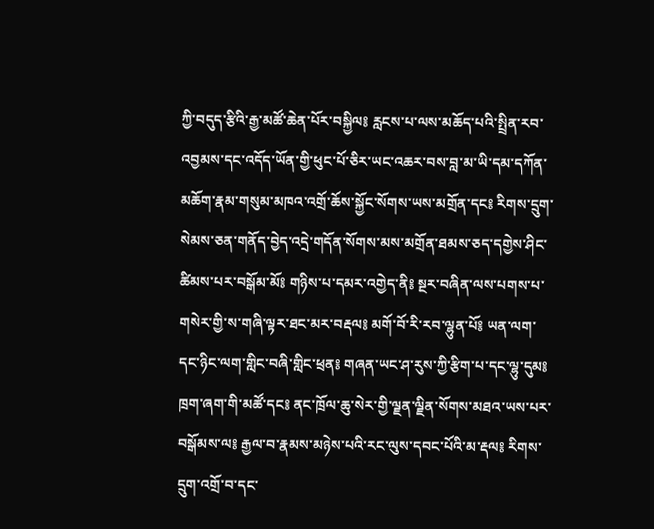ཀྱི་བདུད་རྩིའི་རྒྱ་མཚོ་ཆེན་པོར་བསྐྱིལ༔ རླངས་པ་ལས་མཆོད་པའི་སྤྲིན་རབ་འབྱམས་དང་འདོད་ཡོན་གྱི་ཕུང་པོ་ཅིར་ཡང་འཆར་བས་བླ་མ་ཡི་དམ་དཀོན་མཆོག་རྣམ་གསུམ་མཁའ་འགྲོ་ཆོས་སྐྱོང་སོགས་ཡས་མགྲོན་དང༔ རིགས་དྲུག་སེམས་ཅན་གནོད་བྱེད་འདྲེ་གདོན་སོགས་མས་མགྲོན་ཐམས་ཅད་དགྱེས་ཤིང་ཚིམས་པར་བསྒོམ་མོ༔ གཉིས་པ་དམར་འགྱེད་ནི༔ སྔར་བཞིན་ལས་པགས་པ་གསེར་གྱི་ས་གཞི་ལྟར་ཐང་མར་བརྡལ༔ མགོ་བོ་རི་རབ་ལྷུན་པོ༔ ཡན་ལག་དང་ཉིང་ལག་གླིང་བཞི་གླིང་ཕྲན༔ གཞན་ཡང་ཤ་རུས་ཀྱི་རྩིག་པ་དང་ལྷུ་དུམ༔ ཁྲག་ཞག་གི་མཚོ་དང༔ ནང་ཁྲོལ་ཆུ་སེར་གྱི་ལྗན་ལྗིན་སོགས་མཐའ་ཡས་པར་བསྒོམས་ལ༔ རྒྱལ་བ་རྣམས་མཉེས་པའི་རང་ལུས་དབང་པོའི་མ་རྡལ༔ རིགས་དྲུག་འགྲོ་བ་དང་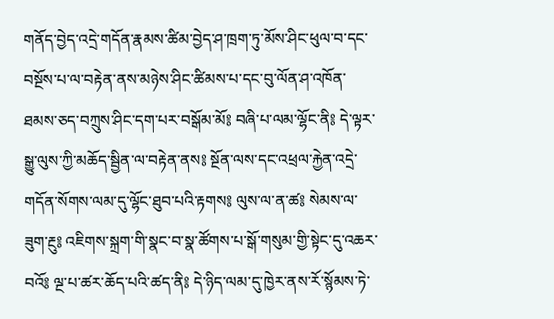གནོད་བྱེད་འདྲེ་གདོན་རྣམས་ཚིམ་བྱེད་ཤ་ཁྲག་ཏུ་མོས་ཤིང་ཕུལ་བ་དང་བསྔོས་པ་ལ་བརྟེན་ནས་མཉེས་ཤིང་ཚིམས་པ་དང་བུ་ལོན་ཤ་འཁོན་ཐམས་ཅད་བཀྲུས་ཤིང་དག་པར་བསྒོམ་མོ༔ བཞི་པ་ལམ་ལྷོང་ནི༔ དེ་ལྟར་སྒྱུ་ལུས་ཀྱི་མཆོད་སྦྱིན་ལ་བརྟེན་ནས༔ སྔོན་ལས་དང་འཕྲལ་རྐྱེན་འདྲེ་གདོན་སོགས་ལམ་དུ་ལྷོང་ཐུབ་པའི་རྟགས༔ ལུས་ལ་ན་ཚ༔ སེམས་ལ་ཟུག་རྔུ༔ འཇིགས་སྐྲག་གི་སྣང་བ་སྣ་ཚོགས་པ་སྒོ་གསུམ་གྱི་སྟེང་དུ་འཆར་བའོ༔ ལྔ་པ་ཚར་ཆོད་པའི་ཚད་ནི༔ དེ་ཉིད་ལམ་དུ་ཁྱེར་ནས་རོ་སྙོམས་ཏེ་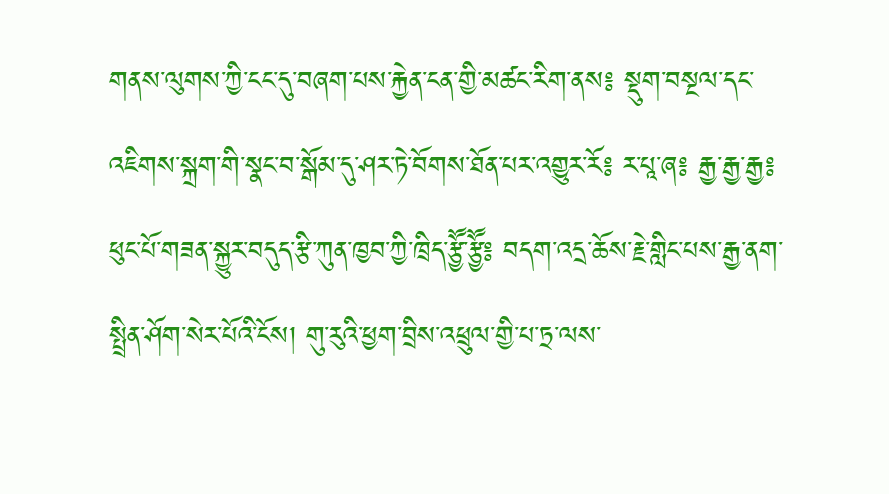གནས་ལུགས་ཀྱི་ངང་དུ་བཞག་པས་རྐྱེན་ངན་གྱི་མཚང་རིག་ནས༔ སྡུག་བསྔལ་དང་འཇིགས་སྐྲག་གི་སྣང་བ་སྒོམ་དུ་ཤར་ཏེ་བོགས་ཐོན་པར་འགྱུར་རོ༔ ར་པཱ་ཞ༔ རྒྱ་རྒྱ་རྒྱ༔ ཕུང་པོ་གཟན་སྐྱུར་བདུད་རྩི་ཀུན་ཁྱབ་ཀྱི་ཁྲིད་རྩྱཽ་རྩྱཽ༔ བདག་འདྲ་ཆོས་རྗེ་གླིང་པས་རྒྱ་ནག་སྤྲིན་ཤོག་སེར་པོའི་ངོས། གུ་རུའི་ཕྱག་བྲིས་འཕྲུལ་གྱི་པ་ཏྲ་ལས་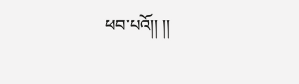ཕབ་པའོ།། །།